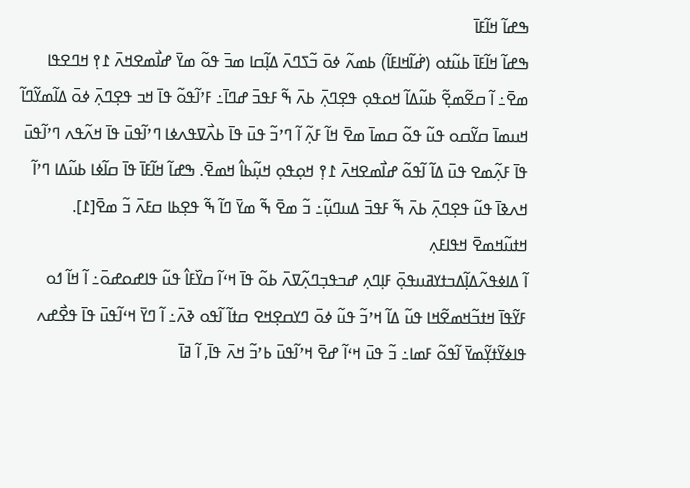ߒߝߊ߬ ߞߊ߬ߓߊ߫
ߒߝߊ߬ ߞߊ߬ߓߊ߫ ߕߎ߬ߙߋ (ߝ߭ߊ߬ߞߊߓߊ߬) ߕߘߍ߬ ߦߋ߫ ߏ߬ߖߣߍ߫ ߡߊ߲߬ߛߊ ߘߏ߫ ߟߋ߬ ߘߌ߫ ߝߊ߯ߘߐߞߍ߫ ߁߉߲ ߞߣߐߟߊ ߘߐ߫߸ ߊ߬ ߛߐ߬ߘߐ߲߬ ߕߎ߬ߡߊ߬ ߞߋߟߋ߲ ߟߐ߲ߣߍ߲߫ ߕߍ߫ ߒ߬ ߓߟߏ߫ ߝߣߊ߫߸ ߓߴߊ߬ߟߋ߬ ߟߊ߫ ߞߏ ߟߐ߲ߣߍ߲߫ ߦߋ߫ ߡߊ߬ߘߌ߬ߣߊ߬ ߞߎߘߊ߫ ߛߌ߬ߛߋ ߟߎ߬ ߟߋ߬ ߛߘߊ߫ ߘߐ߫ ߞߊ߬ ߓߍ߲߬ ߊ߬ ߣߴߏ߬ ߟߎ߫ ߟߊ߫ ߕߍ߯ߜߟߍߦߊ ߣߴߊ߬ߟߎ߫ ߟߊ߫ ߞߍ߬ߟߍ ߣߴߊ߬ߟߎ߫ ߟߊ߫ ߓߍ߲߬ߘߐ ߟߎ߫ ߡߊ߬ ߊ߬ߟߋ߬ ߝߊ߯ߘߐߞߍ߫ ߁߉߲ ߞߋ߲ߟߋ߲ ߞߎ߲߬ߕߊ߮ ߞߘߐ߫. ߒߝߊ߬ ߞߊ߬ߓߊ߫ ߟߊ߫ ߛߊ߬ߦߊ ߕߎ߬ߡߊ ߣߴߊ߬ ߞߍߢߊ߫ ߟߎ߬ ߟߐ߲ߣߍ߲߫ ߕߍ߫ ߒ߬ ߓߟߏ߫ ߡߎߣߎ߲߬߸ ߏ߬ ߘߐ߫ ߒ߬ ߘߌ߫ ߣߊ߬ ߒ߬ ߟߐ߲ߕߊ ߛߓߍ߫ ߏ߬ ߘߐ߫[߁].
ߞߙߎ߬ߞߘߐ߫ ߞߟߊߓߍ߲
ߊ߬ ߡߊߦߟߍ߬ߡߊ߲߬ߡߏߙߌߥߎߟߋ߲߫ ߓߊ߲ߣߍ߲ ߝߏߟߏ߲ߣߍ߲߬ߜߍ߫ ߕߋ߬ ߟߊ߫ ߞߵߊ߬ ߛߌ߰ߓߊ߮ ߟߎ߬ ߟߊߝߋߝߋ߫߸ ߊ߬ ߞߊ߬ ߗߋ ߓߌ߬ߟߊ߫ ߞߙߏ߬ߞߘߐ߬ߞߊ ߟߎ߬ ߡߊ߬ ߞߴߏ߬ ߟߎ߬ ߦߋ߫ ߣߌߛߐ߲ߞߐ ߛߙߊ߬ ߊ߬ߟߋ ߢߍ߫߸ ߊ߬ ߣߌ߫ ߞߵߊ߬ߟߎ߫ ߟߊ߫ ߟߐ߯ߝߍ ߟߊߦߌ߬ߙߌ߲߬ߘߌ߫ ߊ߬ߟߋ߬ ߓߘߊ߸ ߏ߬ ߟߎ߫ ߞߵߊ߬ ߝߐ߫ ߞߴߊ߬ߟߎ߫ ߕߴߏ߬ ߞߍ߫ ߟߊ߫, ߊ߬ ߥߊ߫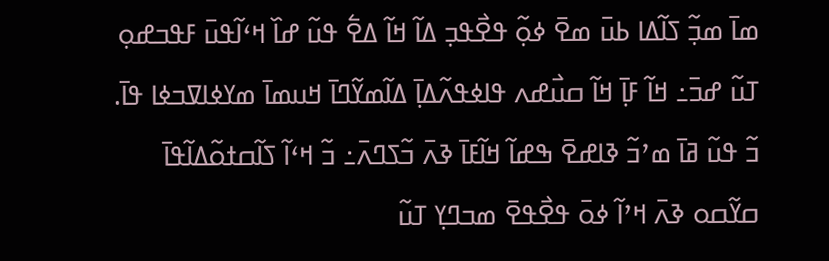ߘߊ߫ ߘߏ߲߬ ߖߊ߬ߡߊ ߕߎ߫ ߘߐ߫ ߦߋ߲߬ ߟߐ߯ߟߏ߲ ߡߊ߬ ߞߊ߬ ߡߐ߱ ߟߎ߬ ߝߊ߰ ߞߵߊ߬ߟߎ߫ ߓߟߏߝߋ߲ ߠߎ߬ ߝߏ߫߸ ߞߊ߬ ߓߊ߲߫ ߞߊ߬ ߛߎ߯ߝߍ ߟߊߦߟߍ߬ߡߊ߲߫ ߡߊ߬ߘߌ߬ߣߊ߫ ߞߎߘߊ߫ ߘߌߦߊߜߏߦߊ ߟߊ߫.
ߏ߬ ߟߎ߬ ߥߊ߫ ߘߴߏ߬ ߢߊߝߐ߫ ߒߝߊ߬ ߞߊ߬ߓߊ߫ ߢߍ߫ ߏ߬ߖߣߍ߫߸ ߏ߬ ߞߵߊ߬ ߖߊ߬ߛߙߋ߬ߡߊ߬ߟߊ߫ ߛߌ߬ߛߋ ߢߍ߫ ߞߴߊ߬ ߦߋ߫ ߟߐ߯ߟߐ߫ ߘߏߣߌ߲ ߠߎ߬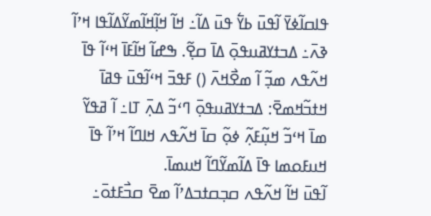ߟߊߛߊ߬ߦߌ߫ ߊ߬ߟߎ߫ ߕߌ߱ ߟߎ߫ ߡߊ߬߸ ߞߊ߬ ߞߊ߲߬ߞߊ߬ߘߌ߬ߡߊ߬ߟߊ ߞߴߊ߬ ߢߍ߫߸ ߡߏߙߌߥߎߟߋ߲߫ ߡߊ߫ ߛߐ߲߬. ߒߝߊ߬ ߞߊ߬ߓߊ߫ ߞߵߊ߬ ߟߊ߫ ߞߍ߬ߟߍ ߘߏ߲߬ ߊ߬ ߘߐ߯ߞߍ߫ () ߓߟߏ߫ ߞߵߊ߬ߟߎ߫ ߟߥߊ߫ ߞߙߏ߬ߞߘߐ߫: ߡߏߙߌߥߎߟߋ߲߫ ߣߵߏ߬ ߡߍ߲߫ ߠߊ߸ ߊ߬ ߥߟߌ߬ ߘߊ߫ ߞߵߏ߬ ߞߎ߲߬ߓߍ߲߬ ߦߋ߲߬ ߛߊ߫ ߞߍ߬ߟߍ ߞߊߣߊ߬ ߞߴߊ߬ ߟߊ߫ ߞߎߓߋߘߊ ߟߊ߫ ߡߊ߬ߘߌ߬ߣߊ߬ ߞߎߘߊ߫.
ߊ߬ߟߎ߫ ߞߊ߬ ߞߍ߬ߟߍ ߛߏ߲ߛߙߏߡߴߊ߬ ߘߐ߫ ߛߏ߯ߓߙߋ߫߸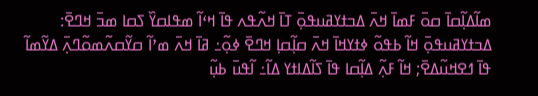ߘߊ߬ߡߊ߲߬ߛߊ߫ ߛߋ߫ ߓߘߊ߫ ߞߍ߫ ߡߏߙߌߥߎߟߋ߲߫ ߠߊ߫ ߞߍ߬ߟߍ ߟߊ߫ ߞߵߊ߬ ߘߟߊߛߌ߰ ߖߛߊ ߘߏ߫ ߞߣߐ߫: ߡߏߙߌߥߎߟߋ߲߫ ߞߊ߬ ߕߟߋ߬ ߦߙߌߞߊ߫ ߞߍ߫ ߛߊ߲߬ߛߊ߲ ߞߣߐ߫ ߦߋ߲߬߸ ߥߊ߫ ߞߍ߫ ߘߴߊ߬ ߛߌ߬ߛߍ߬ߘߋ߬ߣߍ߲߫ ߡߌ߬ߘߊ߬ ߟߊ߫ ߗߐߞߎ߬ߡߐ߫; ߞߊ߬ ߓߍ߲߬ ߡߊ߲߬ߛߊ ߟߊ߫ ߖߊ߬ߡߊߙߌ ߡߊ߬߸ ߊ߬ߟߎ߫ ߕߎ߲߬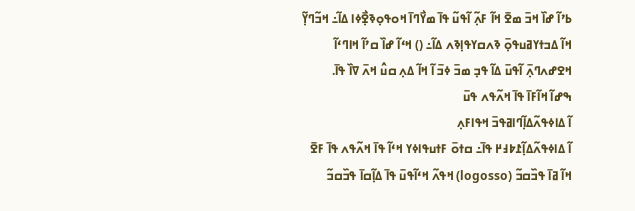ߕߴߊ߬ ߝߊ߰ ߞߏ߫ ߘߐ߫ ߞߊ߬ ߓߍ߲߬ ߊ߬ߟߎ߬ ߟߊ߫ ߘߌ߯ߣߊ߫ ߞߋߟߋ߲ߢߐ߲߯ߦߊ ߡߊ߬߸ ߞߏ߬ߣߌ߲߬ ߞߊ߬ ߡߏߙߌߥߎߟߋ߲߫ ߢߍߛߌߟߊ߲ߢߍ ߡߊ߬߸ () ߞߵߊ߬ ߝߊ߰ ߛߴߊ߬ ߞߊߣߵߊ߬ ߞߐߝߍߣߍ߲߫ ߊ߬ߟߎ߫ ߡߊ߬ ߟߏ߲ ߘߏ߫ ߦߏ߫ ߊ߬ ߞߊ߬ ߡߍ߲ ߛߎ߮ ߞߍ߫ ߜߊ߰ ߟߊ߫.
ߒߝߊ߬ ߞߊ߬ߓߊ߫ ߟߊ߫ ߞߍ߬ߟߍ ߟߎ߫
ߊ߬ ߡߊߦߟߍ߬ߡߊ߲߬ߣߊߥߟߏ߫ ߞߟߊߓߍ߲
ߊ߬ ߡߊߦߟߍ߬ߡߊ߲߬߁߈߃߂ ߟߊ߫߸ ߛߙߋ߫ ߓߙߎߟߊߦߌ ߞߵߊ߬ ߟߊ߫ ߞߍ߬ߟߍ ߟߊ߫ ߓߐ߫ ߞߊ߬ ߥߊ߫ ߟߏ߰ߛߏ߬ (logosso) ߞߟߍ߬ ߞߵߊ߬ߟߎ߫ ߟߊ߫ ߡߊ߲߬ߛߊ߫ ߟߏ߰ߛߏ߬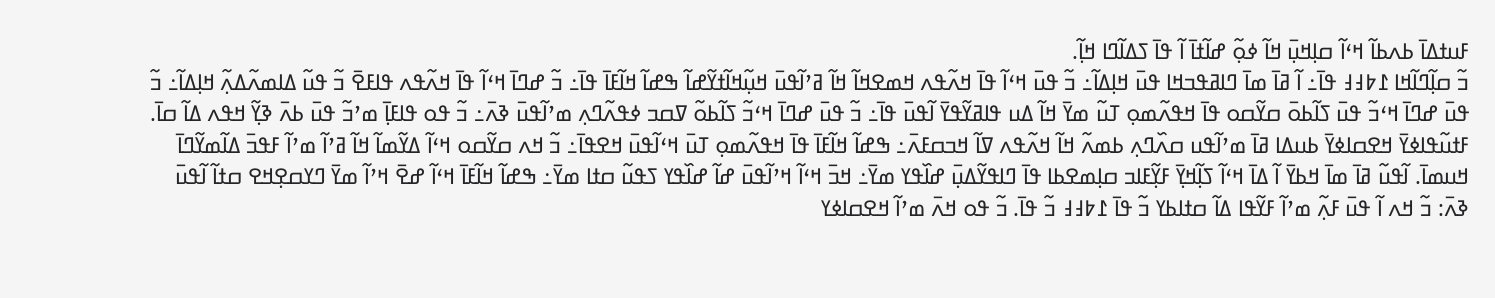ߓߎߙߡߊ߫ ߕߍߕߊ߬ ߞߵߊ߬ ߛߊ߲ߞߎ߲߫ ߞߊ߬ ߦߋ߲߬ ߝߊ߬ߙߊ߫ ߊ߬ ߟߊ߫ ߖߡߊ߬ߣߊ ߞߊ߲߬.
ߏ߬ ߛߊ߲߬ߣߊ߬ߞߊ ߁߈߃߃ ߟߊ߫߸ ߊ߬ ߥߊ߫ ߘߊ߫ ߣߊߥߟߏߞߊ ߟߎ߫ ߞߊ߲ߡߊ߬߸ ߏ߬ ߟߎ߫ ߞߵߊ߬ ߟߊ߫ ߞߍ߬ߟߍ ߞߘߐߞߊ߬ ߞߊ߬ ߥߴߊ߬ߟߎ߫ ߞߎ߲߬ߞߊ߬ߙߌ߬ߝߊ߬ ߒߝߊ߬ ߞߊ߬ߓߊ߫ ߟߊ߫߸ ߏ߬ ߝߣߊ߫ ߞߵߊ߬ ߟߊ߫ ߞߍ߬ߟߍ ߟߊߓߐ߫ ߏ߬ ߟߎ߬ ߡߊߘߍ߬ߡߍ߲߬ ߞߊ߲ߡߊ߬߸ ߏ߬ ߟߎ߫ ߝߣߊ߫ ߞߵߏ߬ ߟߎ߫ ߖߊ߬ߕߋ߫ ߛߌ߬ߛߋ ߟߊ߫ ߞߟߍ߬ߘߋ߲ ߠߎ߬ ߘߌ߫ ߞߊ߬ ߡߎ ߟߊߥߌ߬ߟߌ߫ ߊ߬ߟߎ߫ ߟߊ߫߸ ߏ߬ ߟߎ߫ ߝߣߊ߫ ߞߵߏ߬ ߖߊ߬ߕߋ߬ ߜߛߏ ߦߟߍ߬ߣߍ߲ ߘߴߊ߬ߟߎ߫ ߢߍ߫߸ ߏ߬ ߟߋ ߟߊߓߊ߲߫ ߘߴߏ߬ ߟߎ߫ ߕߍ߫ ߢߌ߲߬ ߞߟߍ ߡߊ߬ ߛߊ߫.
ߓߙߎ߬ߟߊߦߌ߫ ߞߐߛߊߦߌ߫ ߕߎߡߊ ߥߊ߫ ߘߴߊ߬ߟߎ ߛߍ߰ߣߍ߲ ߕߘߍ߬ ߞߊ߬ ߞߍ߬ߟߍ ߜߊ߬ ߞߏߛߓߍ߫߸ ߒߝߊ߬ ߞߊ߬ߓߊ߫ ߟߊ߫ ߞߟߍ߬ߘߋ߲ ߠߎ߫ ߞߵߊ߬ߟߎ߫ ߞߐߟߊ߫߸ ߏ߬ ߞߍ ߛߌ߬ߛߋ ߞߵߊ߬ ߡߌ߬ߘߊ߬ ߞߊ߬ ߥߴߊ߬ ߘߴߊ߬ ߓߟߏ߫ ߡߊ߬ߘߌ߬ߣߊ߫ ߞߎߘߊ߫. ߊ߬ߟߎ߬ ߥߊ߫ ߘߊ߫ ߞߕߌ߫ ߊ߬ ߡߊ߫ ߞߵߊ߬ ߖߊ߲߬ߞߌ߲߫ ߓߌ߲߬ߓߊߏ ߛߊ߲ߘߐߕߊ ߟߊ߫ ߣߊߟߌ߬ߡߎ߲߫ ߝߊ߰ߟߌ ߘߌ߫߸ ߞߏ߫ ߞߵߊ߬ ߞߴߊ߬ߟߎ߫ ߝߊ߬ ߝߊ߰ߟߌ ߖߟߎ߬ ߛߙߊ ߘߌ߫߸ ߒߝߊ߬ ߞߊ߬ߓߊ߫ ߞߵߊ߬ ߝߐ߫ ߞߴߊ߬ ߘߌ߫ ߣߌߛߐ߲ߞߐ ߛߙߊ߬ ߊ߬ߟߎ߫ ߢߍ߫: ߏ߬ ߞߍ ߊ߬ ߟߎ߫ ߓߍ߲߬ ߘߴߊ߬ ߓߌ߬ߟߊ ߡߊ߬ ߛߙߊߕߌ ߏ߬ ߟߊ߫ ߁߈߃߃ ߏ߬ ߟߊ߫. ߏ߬ ߟߋ ߞߍ߫ ߘߴߊ߬ ߞߐߛߊߦߌ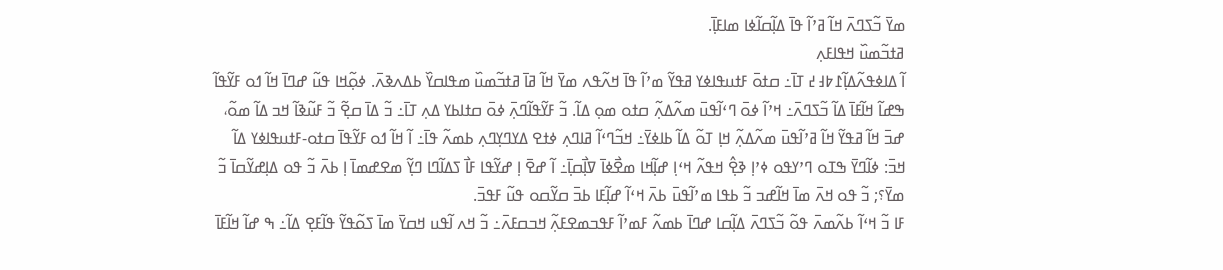ߘߌ߫ ߏ߬ߖߣߍ߫ ߞߊ߬ ߥߴߊ߬ ߟߊ߫ ߡߊ߲߬ߛߊ߬ߦߊ ߘߊߓߊ߲߫.
ߥߙߏ߬ߘߎ߰ ߞߟߊߓߍ߲
ߊ߬ ߡߊߦߟߍ߬ߡߊ߲߬߁߈߃߄ ߠߊ߫߸ ߛߙߋ߫ ߓߙߎߟߊߦߌ ߥߟߌ߬ ߘߴߊ߬ ߟߊ߫ ߞߍ߬ߟߍ ߘߌ߫ ߞߊ߬ ߥߊ߫ ߥߙߏ߬ߘߎ߰ ߘߟߊߛߌ߰ ߕߡߍߢߍ߫. ߦߋ߲߬ߞߊ ߟߎ߬ ߝߣߊ߫ ߞߊ߬ ߗߋ ߓߌ߬ߟߊ߬ ߒߝߊ߬ ߞߊ߬ߓߊ߫ ߡߊ߬ ߏ߬ߖߣߍ߫߸ ߞߴߊ߬ ߦߋ߫ ߣߵߊ߬ߟߎ߫ ߘߍ߬ߡߍ߲߬ ߛߙߋ ߘߋ߲ ߡߊ߬. ߏ߬ ߓߌ߬ߟߊ߬ߣߍ߲߫ ߦߋ߫ ߛߙߊߕߌ ߡߍ߲ ߠߊ߫߸ ߏ߬ ߡߊ߫ ߛߐ߲߬ ߏ߬ ߓߎ߬ߢߊ߬ ߞߏ ߡߊ߬ ߘߋ߬، ߝߏ߫ ߞߊ߬ ߥߟߌ߬ ߞߊ߬ ߥߴߊ߬ߟߎ߫ ߘߍ߬ߡߍ߲߬ ߞߊ߲ ߠߋ߬ ߡߊ߬ ߕߊߦߌ߫߸ ߞߏ߬ߣߵߊ߬ ߥߊߣߍ߲ ߦߙߐ ߡߌߣߌ߲ߣߍ߲ ߕߘߍ߬ ߟߊ߫߸ ߊ߬ ߞߊ߬ ߗߋ ߓߌ߬ߟߊ߫ ߛߙߋ-ߓߙߎߟߊߦߌ ߡߊ߬ ߞߏ߫: ߦߊ߬ߣߌ߫ ߒߠߋ ߣߴߌߟߋ ߦߴߊ߲ ߢߐ߲߮ ߞߟߍ߬ ߞߵߊ߲ ߝߊ߲߬ߞߊ ߘߐ߯ߦߊ߫ ߜߊ߲߯ߛߊ߲߫߸ ߊ߬ ߝߐ߫ ߊ߲ ߝߌ߬ߟߊ ߓߊ߯ ߖߡߊ߬ߣߊ ߣߌ߲߬ ߘߐߝߘߊ߫ ߊ߲ ߕߍ߫ ߏ߬ ߟߋ ߡߊ߲ߝߌ߬ߛߊ߫ ߏ߬ ߘߌ߫؟; ߏ߬ ߟߋ ߞߍ߫ ߘߊ߫ ߞߊ߬ߝߏ ߏ߬ ߕߟߊ ߘߴߊ߬ߟߎ߫ ߕߍ߫ ߞߵߊ߬ ߝߊ߲߬ߓߊ ߕߏ߫ ߛߌ߬ߛߋ ߟߎ߬ ߓߟߏ߫.
ߓߊ ߏ߬ ߞߵߊ߬ ߕߍ߬ߘߍ߫ ߟߋ߬ ߏ߬ߖߣߍ߫ ߡߊ߲߬ߛߊ ߝߣߊ߫ ߕߘߍ߬ ߓߘߴߊ߬ ߓߟߏߘߐߓߍ߲߬ ߞߏߛߓߍ߫߸ ߏ߬ ߞߍ ߊ߬ߟߎ ߞߛߌ߫ ߘߊ߫ ߖߋ߬ߟߌ߬ ߟߊ߬ߓߐ߲ ߡߊ߬߸ ߒ ߝߊ߬ ߞߊ߬ߓߊ߫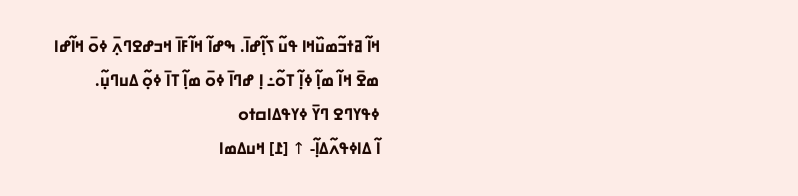ߞߊ߬ ߥߙߏ߬ߘߎ߰ߞߊ ߟߎ߬ ߖߊ߲߬ߝߊ߫. ߒߝߊ߬ ߞߊ߬ߓߊ߫ ߞߏߝߐߣߍ߲߫ ߦߋ߫ ߞߊ߬ߝߊ ߘߐ߫ ߞߊ߬ ߘߊ߲߬ ߦߊ߲߬ ߠߋ߬߸ ߊ߲ ߝߣߊ߫ ߦߋ߫ ߘߊ߲߬ ߠߊ߫ ߦߋ߲߬ ߡߎߣߎ߲߬.
ߦߟߌߣߐ ߣߌ߫ ߦߌߟߡߊߛߙߋ
ߊ߬ ߡߊߦߟߍ߬ߡߊ߲߬- ↑ [߁] ߞߎߡߘߊ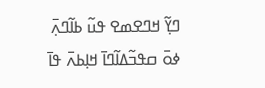ߣߌ߲߬ ߞߣߐߘߐ ߟߎ߬ ߕߊ߬ߣߍ߲߫ ߦߋ߫ ߛߟߏ߬ߡߊ߬ߣߊ߫ ߞߊ߲ߕߍ߫ ߟߊ߫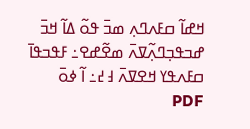ߞߝߊ߬ ߛߓߍߣߍ߲ ߘߏ߫ ߟߋ߬ ߡߊ߬ ߞߏ߫ ߝߏߟߏ߲ߣߍ߲߬ߜߍ߫ ߘߐ߬ߝߐ߸ ߓߟߏߟߊ߫ ߛߓߍߟߌ ߞߐߜߍ߫ ߃߄߸ ߊ߬ ߦߋ߫ PDF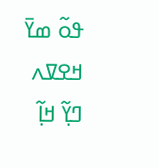ߟߋ߬ ߘߌ߫ ߞߐߜߍ ߣߌ߲߬ ߞߊ߲߬